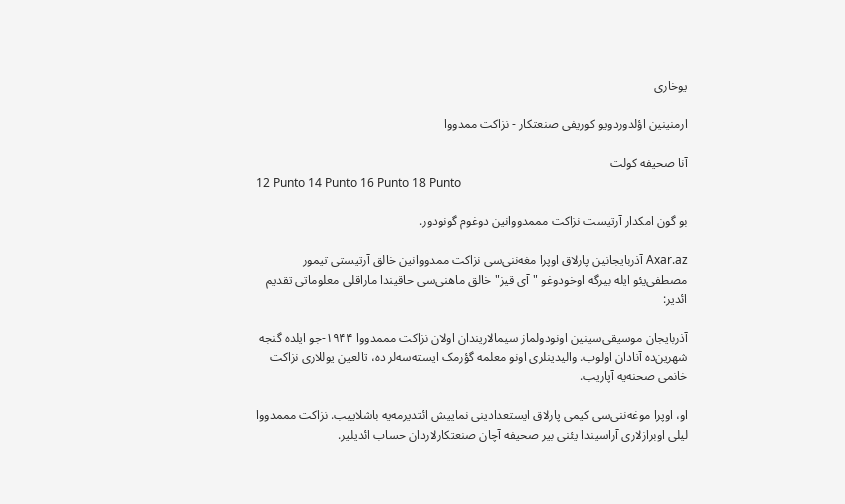یوخاری

ارمنینین اؤلدوردویو کوریفی صنعتکار - نزاکت ممدووا

آنا صحیفه کولت
12 Punto 14 Punto 16 Punto 18 Punto

بو گون امکدار آرتیست نزاکت مممدووانین دوغوم گونودور.

Axar.az آذربایجانین پارلاق اوپرا مغه‌ننی‌سی نزاکت ممدووانین خالق آرتیستی تیمور مصطفی‌یئو ایله بیرگه اوخودوغو "آی قیز" خالق ماهنی‌سی حاقیندا ماراقلی معلوماتی تقدیم ائدیر:

آذربایجان موسیقی‌سینین اونودولماز سیمالاریندان اولان نزاکت مممدووا ۱۹۴۴-جو ایلده گنجه شهرین‌ده آنادان اولوب. والیدینلری اونو معلمه گؤرمک ایسته‌سه‌لر ده، تالعین یوللاری نزاکت خانمی صحنه‌یه آپاریب.

او، اوپرا موغه‌ننی‌سی کیمی پارلاق ایستعدادینی نماییش ائتدیرمه‌یه باشلاییب. نزاکت مممدووا لیلی اوبرازلاری آراسیندا یئنی بیر صحیفه آچان صنعتکارلاردان حساب ائدیلیر.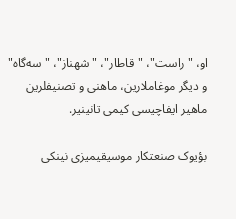او، "راست"، "قاطار"، "شهناز"، "سه‌گاه" و دیگر موغاملارین، ماهنی و تصنیفلرین ماهیر ایفاچیسی کیمی تانینیر.

بؤیوک صنعتکار موسیقیمیزی نینکی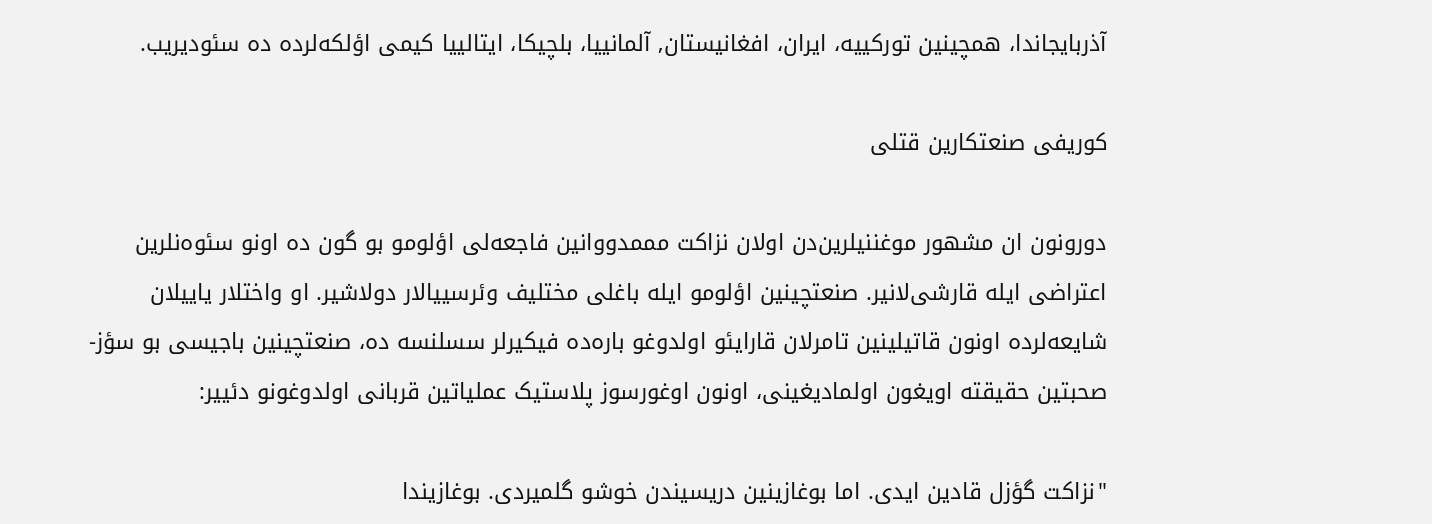آذربایجاندا، همچینین تورکییه، ایران، افغانیستان‚ آلمانییا، بلچیکا، ایتالییا کیمی اؤلکه‌لرده ده سئودیریب.

کوریفی صنعتکارین قتلی

دورونون ان مشهور موغننیلرین‌دن اولان نزاکت مممدووانین فاجعه‌لی اؤلومو بو گون ده اونو سئوه‌نلرین اعتراضی ایله قارشی‌لانیر. صنعتچینین اؤلومو ایله باغلی مختلیف وئرسییالار دولاشیر. او واختلار یاییلان شایعه‌لرده اونون قاتیلینین تامرلان قارایئو اولدوغو باره‌ده فیکیرلر سسلنسه ده، صنعتچینین باجیسی بو سؤز-صحبتین حقیقته اویغون اولمادیغینی، اونون اوغورسوز پلاستیک عملیاتین قربانی اولدوغونو دئییر:

"نزاکت گؤزل قادین ایدی. اما بوغازینین دریسیندن خوشو گلمیردی. بوغازیندا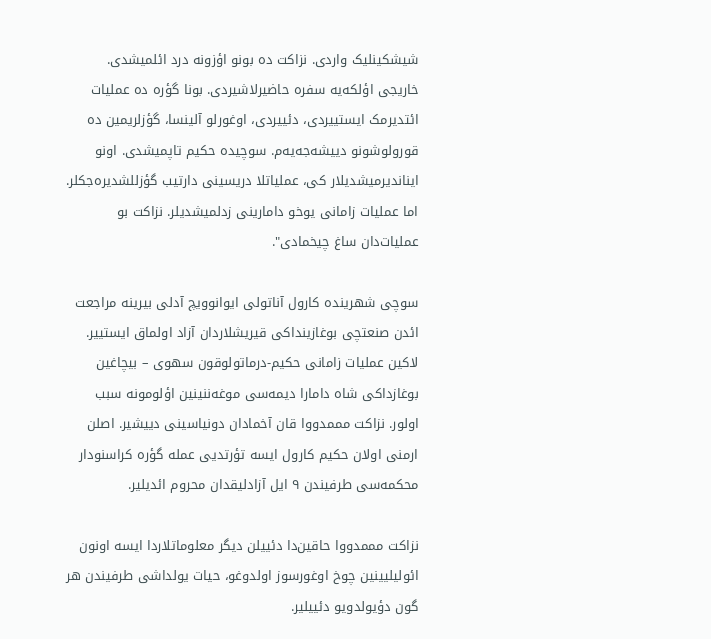شیشکینلیک واردی. نزاکت ده بونو اؤزونه درد ائلمیشدی. خاریجی اؤلکه‌یه سفره حاضیرلاشیردی. بونا گؤره ده عملیات ائتدیرمک ایستییردی، دئییردی، اوغورلو آلینسا، گؤزلریمین ده قورولوشونو دییشه‌جه‌یه‌م. سوچیده حکیم تاپمیشدی. اونو ایناندیرمیشدیلار کی، عملیاتلا دریسینی دارتیب گؤزللشدیره‌جکلر. اما عملیات زامانی یوخو دامارینی زدلمیشدیلر. نزاکت بو عملیات‌دان ساغ چیخمادی".

سوچی شهرینده کارول آناتولی ایوانوویچ آدلی بیرینه مراجعت ائد‌ن صنعتچی بوغازینداکی قیریشلاردان آزاد اولماق ایستییر. لاکین عملیات زامانی حکیم-درماتولوقون سهوی – بیچاغین بوغازداکی شاه دامارا دیمه‌سی موغه‌ننینین اؤلومونه سبب اولور. نزاکت مممدووا قان آخمادان دونیاسینی دییشیر. اصلن ارمنی اولان حکیم کارول ایسه تؤرتدیی عمله گؤره کراسنودار محکمه‌سی طرفیندن ۹ ایل آزادلیقدان محروم ائدیلیر.

نزاکت مممدووا حاقین‌دا دئییلن دیگر معلوماتلاردا ایسه اونون ائولیلیینین چوخ اوغورسوز اولدوغو، حیات یولداشی طرفیندن هر گون دؤیولدویو دئییلیر.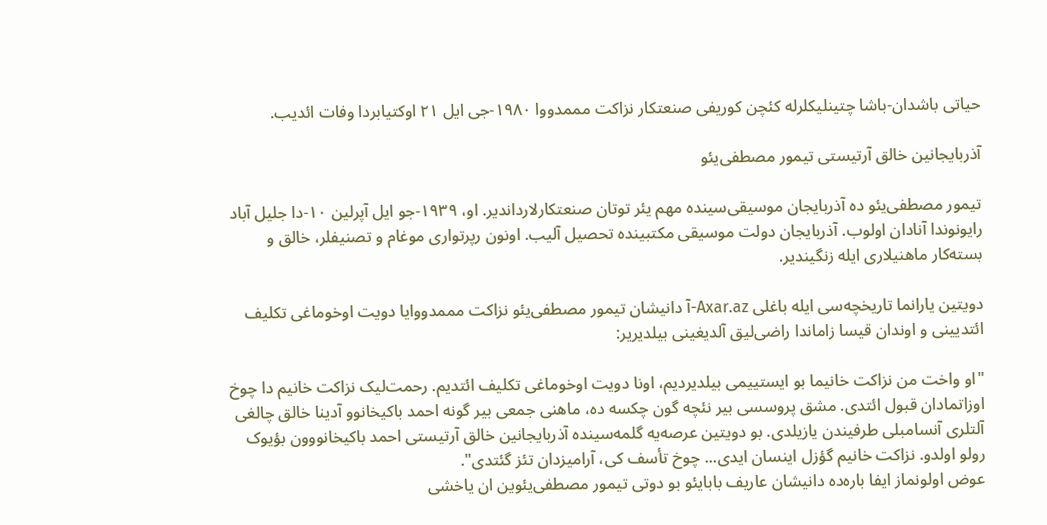حیاتی باشدان-باشا چتینلیکلرله کئچن کوریفی صنعتکار نزاکت مممدووا ۱۹۸۰-جی ایل ۲۱ اوکتیابردا وفات ائدیب.

آذربایجانین خالق آرتیستی تیمور مصطفی‌یئو

تیمور مصطفی‌یئو ده آذربایجان موسیقی‌سینده مهم یئر توتان صنعتکارلارداندیر. او، ۱۹۳۹-جو ایل آپرلین ۱۰-دا جلیل آباد رایونوندا آنادان اولوب. آذربایجان دولت موسیقی مکتبینده تحصیل آلیب. اونون رپرتواری موغام و تصنیفلر، خالق و بسته‌کار ماهنیلاری ایله زنگیندیر.

دویتین یارانما تاریخچه‌سی ایله باغلی Axar.az-آ دانیشان تیمور مصطفی‌یئو نزاکت مممدووایا دویت اوخوماغی تکلیف ائتدیینی و اوندان قیسا زاماندا راضی‌لیق آلدیغینی بیلدیریر:

"او واخت من نزاکت خانیما بو ایستییمی بیلدیردیم، اونا دویت اوخوماغی تکلیف ائتدیم. رحمت‌لیک نزاکت خانیم دا چوخ اوزاتمادان قبول ائتدی. مشق پروسسی بیر نئچه گون چکسه ده، ماهنی جمعی بیر گونه احمد باکیخانوو آدینا خالق چالغی آلتلری آنسامبلی طرفیندن یازیلدی. بو دویتین عرصه‌یه گلمه‌سینده آذربایجانین خالق آرتیستی احمد باکیخانووون بؤیوک رولو اولدو. نزاکت خانیم گؤزل اینسان ایدی... چوخ تأسف کی، آرامیزدان تئز گئتدی".
عوض اولونماز ایفا باره‌ده دانیشان عاریف بابایئو بو دوتی تیمور مصطفی‌یئوین ان یاخشی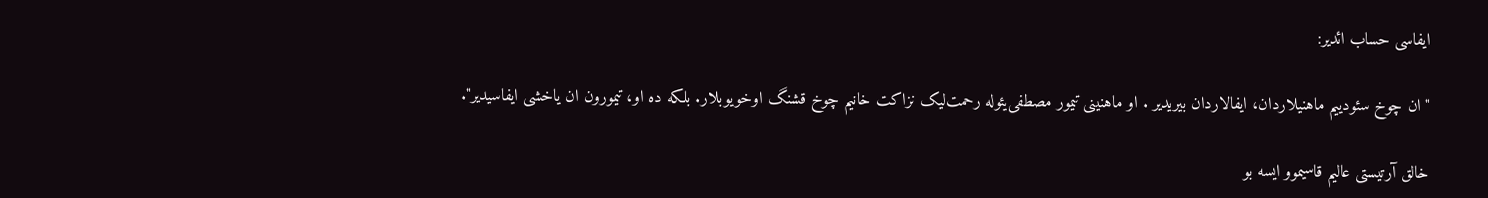ایفاسی حساب ائدیر:

"ان چوخ سئودییم ماهنیلاردان، ایفالاردان بیریدیر . او ماهنینی تیمور مصطفی‌یئوله رحمت‌لیک نزاکت خانیم چوخ قشنگ اوخویوبلار. بلکه ده او، تیمورون ان یاخشی ایفاسیدیر".

خالق آرتیستی عالیم قاسیموو ایسه بو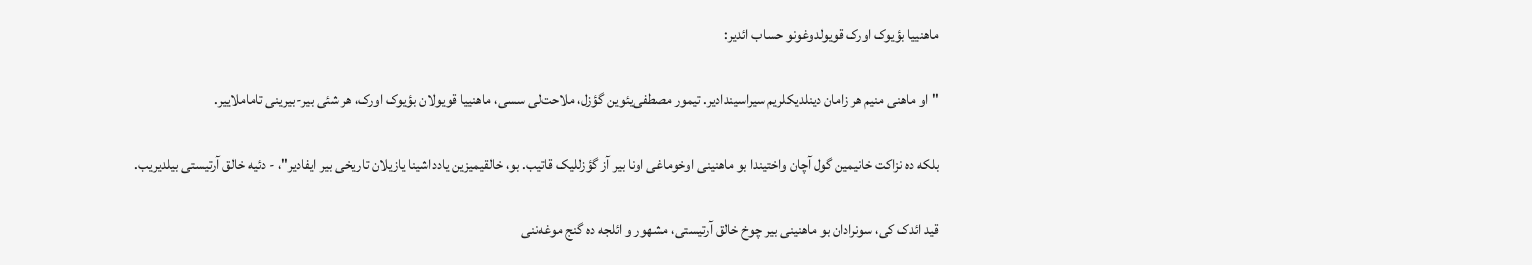ماهنییا بؤیوک اورک قویولدوغونو حساب ائدیر:

"او ماهنی منیم هر زامان دینلدیکلریم سیراسیندادیر. تیمور مصطفی‌یئوین گؤزل، ملاحت‌لی سسی، ماهنییا قویولان بؤیوک اورک، هر شئی بیر-بیرینی تاماملاییر.

بلکه ده نزاکت خانیمین گول آچان واختیندا بو ماهنینی اوخوماغی اونا بیر آز گؤزللیک قاتیب. بو، خالقیمیزین یادداشینا یازیلان تاریخی بیر ایفادیر"، - دئیه خالق آرتیستی بیلدیریب.

قید ائدک کی، سونرادان بو ماهنینی بیر چوخ خالق آرتیستی، مشهور و ائلجه ده گنج موغه‌ننی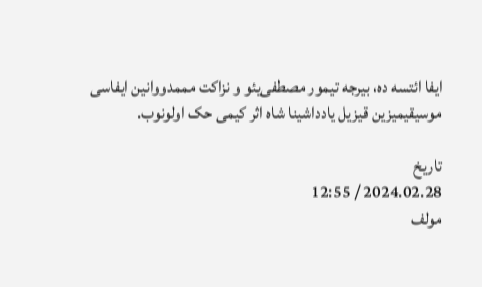ایفا ائتسه ده، بیرجه تیمور مصطفی‌یئو و نزاکت مممدووانین ایفاسی موسیقیمیزین قیزیل یادداشینا شاه اثر کیمی حک اولونوب.

تاریخ
2024.02.28 / 12:55
مولف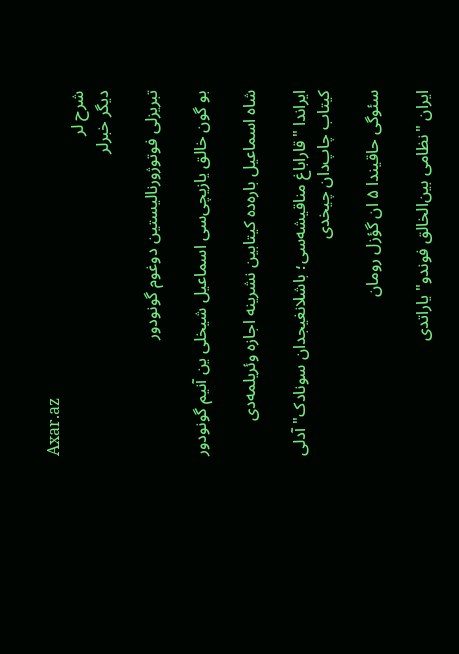Axar.az
شرح لر
دیگر خبرلر

تبریزلی فوتوژورنالیستین دوغوم گونودور

بو گون خالق یازیچی‌سی اسماعیل شیخلی ‌ین آنیم گونودور

شاه اسماعیل باره‌ده کیتابین نشرینه اجازه وئریلمه‌دی

ایراندا "قاراباغ مناقیشه‌سی؛ باشلانغیجدان سونادک" آدلی کیتاب چاپ‌دان چیخدی

سئوگی حاقیندا ۵ ان گؤزل رومان

ایران "نظامی بین‌الخالق فوندو" یاراتدی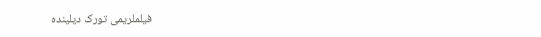فیلملریمی تورک دیلینده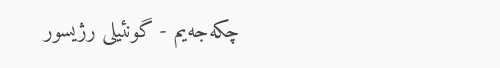چکه‌جه‌یم - گونئیلی رژیسور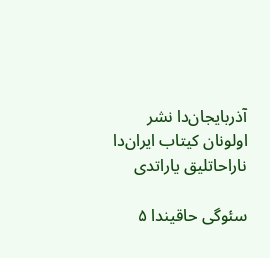آذربایجان‌دا نشر اولونان کیتاب ایران‌دا ناراحاتلیق یاراتدی

سئوگی حاقیندا ۵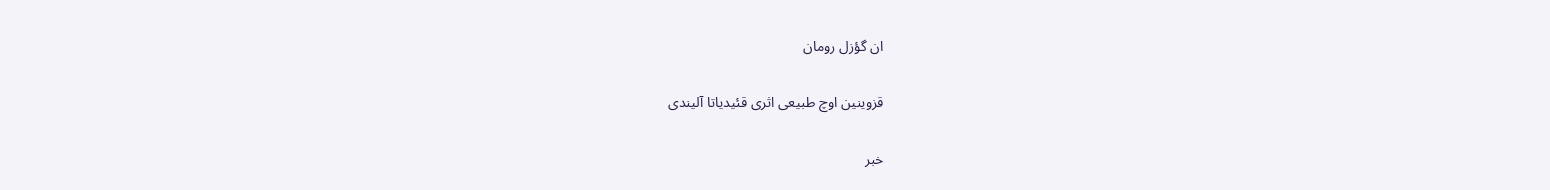ان گؤزل رومان

قزوینین اوچ طبیعی اثری قئیدیاتا آلیندی

خبر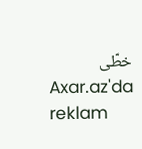خطّی
Axar.az'da reklam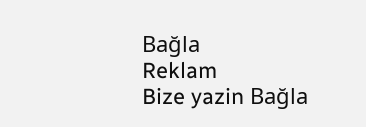Bağla
Reklam
Bize yazin Bağla